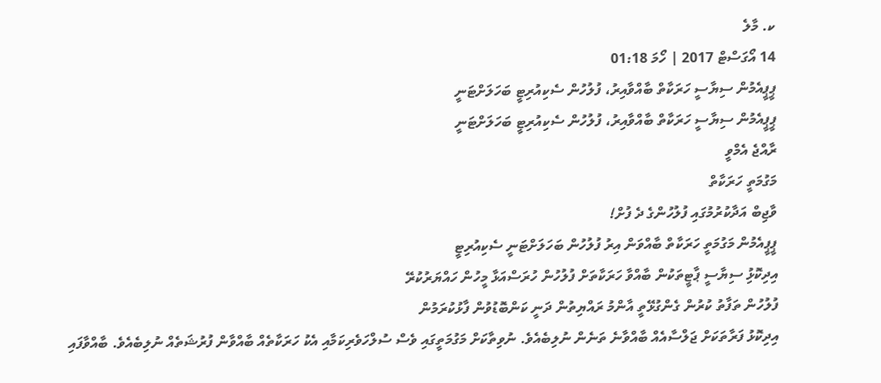ކ. މާލެ
14 އޯގަސްޓް 2017 | ހޯމަ 01:18
ޕީޕީއެމުން ސިޔާސީ ހަރަކާތް ބާއްވާއިރު، ފުލުހުން ސެކިއުރިޓީ ބަހަލަށްޓަނީ
ޕީޕީއެމުން ސިޔާސީ ހަރަކާތް ބާއްވާއިރު، ފުލުހުން ސެކިއުރިޓީ ބަހަލަށްޓަނީ
ރާއްޖެ އެމްވީ
މަގުމަތީ ހަރަކާތް
ވާޖިބް އަދާކުރުމުގައި ފުލުހުންގެ ދެ ފުށް!
ޕީޕީއެމުން މަގުމަތީ ހަރަކާތް ބާއްވަން އިރު ފުލުހުން ބަހަލަށްޓަނީ ސެކިއުރިޓީ
އިދިކޮޅިު ސިޔާސީ ޕާޓީތަކުން ބާއްވާ ހަރަކާތަށް ފުލުހުން ހުރަސްއަޅާ މީހުން ހައްޔަރުކުރޭ
ފުލުހުން ތަފާތު ކުރުން ގެންގުޅޭތީ އާންމު ރައްޔިތުން ދަނީ ކަންބޮޑުވުން ފާޅުކުރަމުން
އިދިކޮޅު ފަރާތަކަށް ޖަލްސާއެއް ބާއްވާނެ ތަނެން ނުލިބެއެވެ. ނުވިތާކަށް މަގުމަތީގައި ވެސް ސުލްހަވެރިކަމާއި އެކު ހަރަކާތެއް ބާއްވާން ފުރުޝަތެއް ނުލިބެއެވެ. ބާއްވާފައި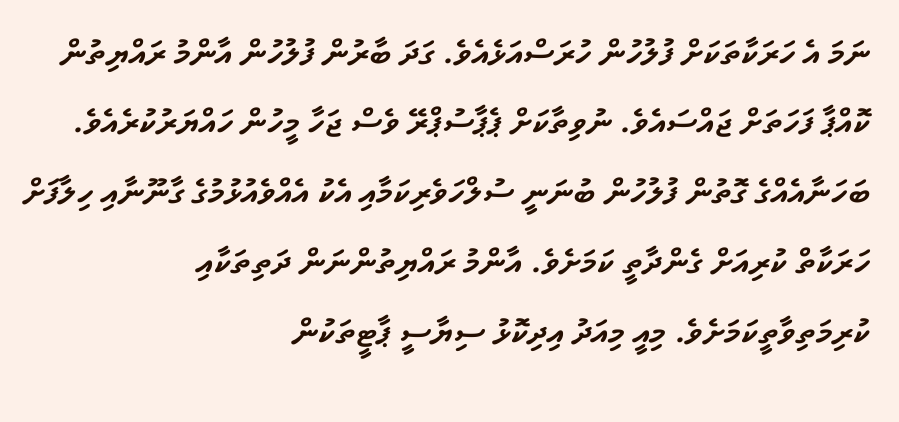ނަމަ އެ ހަރަކާތަކަށް ފުލުހުން ހުރަސްއަޅެއެވެ. ގަދަ ބާރުން ފުލުހުން އާންމު ރައްޔިތުން ކޮއްޕާ ފަހަތަށް ޖައްސައެވެ. ނުވިތާކަށް ޕެޕާސުޕްރޭ ވެސް ޖަހާ މީހުން ހައްޔަރުކުރެއެވެ.
ބަހަނާއެއްގެ ގޮތުން ފުލުހުން ބުނަނީ ސުލްހަވެރިކަމާއި އެކު އެއްވެއުޅުމުގެ ގާނޫނާއި ހިލާފަށް ހަރަކާތް ކުރިއަށް ގެންދާތީ ކަމަށެވެ. އާންމު ރައްޔިތުންނަން ދަތިތަކާއި ކުރިމަތިވާތީކަމަށެވެ. މިއީ މިއަދު އިދިކޮޅު ސިޔާސީ ޕާޓީތަކުން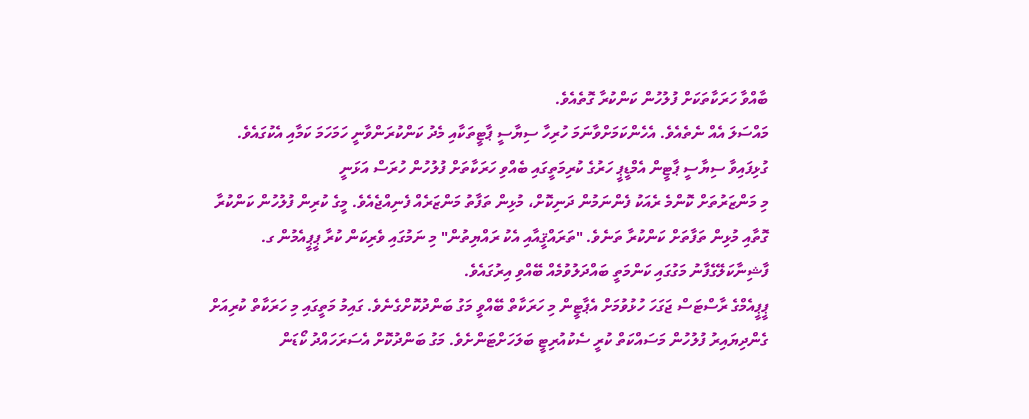ބާއްވާ ހަރަކާތަކަށް ފުލުހުން ކަންކުރާ ގޮތެއެވެ.
މައްސަލަ އެއް ނެތެއެވެ. އެހެންކަމަށްވާނަމަ ހުރިހާ ސިޔާސީ ޕާޓީތަކާއި މެދު ކަންކުރަންވާނީ ހަމަހަމަ ކަމާއި އެކުގައެވެ.
ގުޅިފައިވާ ސިޔާސީ ޕާޓީން އެމްޑީޕީ ހަރުގެ ކުރިމަތީގައި ބެއްވި ހަރަކާތަށް ފުލުހުން ހުރަސް އަޅަނީ
މި މަންޒަރުތަށް ކޮންމެ ރެއަކު ފެންނަމުން ދަނިކޮށް، މުޅިން ތަފާތު މަންޒަރެއް ފެނިއްޖެއެވެ. މީގެ ކުރިން ފުލުހުން ކަންކުރާ ގޮތާއި މުޅިން ތަފާތަށް ކަންކުރާ ތަނެވެ. "ތަރައްޤީއާއި އެކު ރައްޔިތުން" މި ނަމުގައި ވެރިކަން ކުރާ ޕީޕީއެމުން ގ. ފާޝިނާކަލޭގެފާނު މަގުގައި ކަންމަތީ ބައްދަލުވުމެއް ބޭއްވި އިރުގައެވެ.
ޕީޕީއެމްގެ ރާސްޓަސް ޖަގަހަ ހުޅުވުމަށް އެޕާޓީން މި ހަރަކާތް ބޭއްވީ މަގު ބަންދުކޮށްގެނެވެ. ގައިމު މަތީގައި މި ހަރަކާތް ކުރިއަށް ގެންދިޔައިރު ފުލުހުން މަސައްކަތް ކުރީ ސެކުއުރިޓީ ބަލަހަށްޓަންށެވެ. މަގު ބަންދުކޮށް އެސަރަހައްދު ކޯޑަން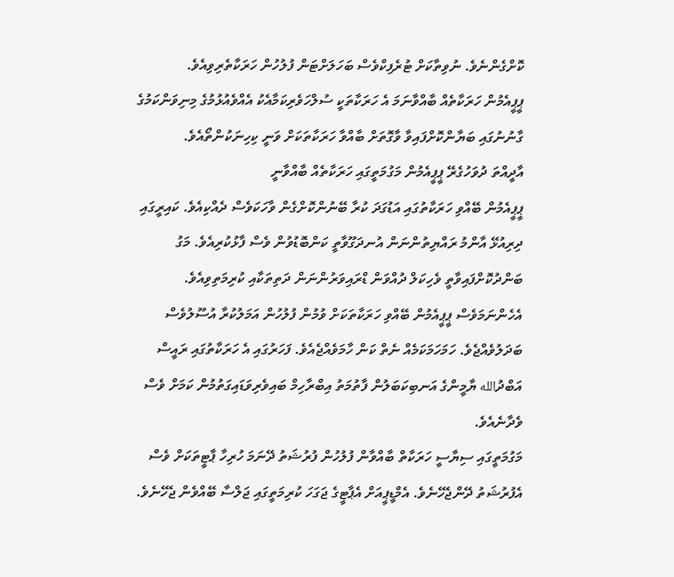ކޮށްގެންނެވެ. ނުވިތާކަށް ޓުރެފިކްވެސް ބަހަލަށްޓަން ފުލުހުން ހަރަކާތެރިވިއެވެ.
ޕީޕީއެމުން ހަރަކާތެއް ބާއްވާނަމަ އެ ހަރަކާތަކީ ސުލްހަވެރިކަމާއެކު އެއްވެއުޅުމުގެ މިނިވަންކަމުގެ ގާނުނުގައި ބަޔާންކޮށްފައިވާ ވާގޮތަށް ބާއްވާ ހަރަކާތަކަށް ވަނީ ކިހިނަކުންތޯއެވެ.
އާދީއްތަ ދުވަހުގެރޭ ޕީޕީއެމުން މަގުމަތީގައި ހަރަކާތެއް ބާއްވާނީ
ޕީޕީއެމުން ބޭއްވި ހަރަކާތުގައި އަޑުގަދަ ކުރާ ބޭނުންކޮށްގެން ވާހަކަވެސް ދެއްކިއެވެ. ކައިރީގައި ދިރިއުޅޭ އާންމު ރައްޔިތުންނަން އުނދަގޫވާތީ ކަންބޮޑުވުން ވެސް ފާޅުކުރިއެވެ. މަގު ބަންދުކޮށްފައިވާތީ ވެހިކަލް ދުއްވަން ޑްރައިވަރުންނަން ދަތިތަކާއި ކުރިމަތިވިއެވެ. އެހެންނަމަވެސް ޕީޕީއެމުން ބޭއްވި ހަރަކާތަކަށް ވުމުން ފުލުހުން އަމަލުކުރާ އުސޫލުވެސް ބަދަލުވެއްޖެވެ. ހަމަހަމަކަމެއް ނެތް ކަން ހާމަވެއްޖެއެވެ. ފަހަރުގައި އެ ހަރަކާތުގައި ރައީސް އަބްދުالله ޔާމީންގެ އަނބިކަބަލުން ފާތުމަތު އިބްރާހިމް ބައިވެރިވަޑައިގަތުމުން ކަމަށް ވެސް ވެދާނެއެވެ.
މަގުމަތީގައި ސިޔާސީ ހަރަކާތް ބާއްވާން ފުލުހުން ފުރުޝަތު ދޭނަމަ ހުރިހާ ޕާޓީތަކަށް ވެސް އެފުރުޝަތު ދޭންޖެހޭނެވެ. އެމްޑީޕީއަށް އެޕާޓީގެ ޖަގަހަ ކުރިމަތީގައި ޖަލްސާ ބޭއްވެން ޖެހޭނެވެ.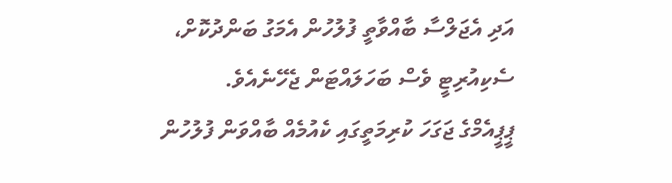އަދި އެޖަލްސާ ބާއްވާތީ ފުލުހުން އެމަގު ބަންދުކޮށް، ސެކިއުރިޓީ ވެސް ބަހަލައްޓަން ޖެހޭނެއެވެ.
ޕީޕީއެމްގެ ޖަގަހަ ކުރިމަތީގައި ކެއުމެއް ބާއްވަން ފުލުހުން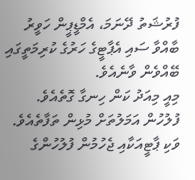ފުރުޝަތު ދޭނަމަ، އެމްޑީޕީން ހަވީރު ބާއްވާ ސައި އެޕާޓީގެ ހަރުގެ ކުރިމަތީގައި ބޭއްވެން ވާނެއެވެ.
މިއީ މިއަދު ކަން ހިނގާ ގޮތެއެވެ. ފުލުހުން އަމަލުތަށް މުޅިން ތަފާތެއެވެ. ވަކި ޕާޓީއަކާއި ޖެހުމުން ފުލުހުންގެ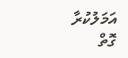އަމަލުކުރާ ގޮތް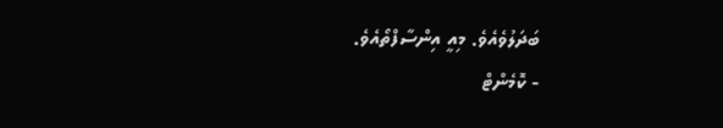ބަދަލުވެއެވެ. މިއީ އިންސާފްތޯއެވެ.
- ކޮމެންޓް